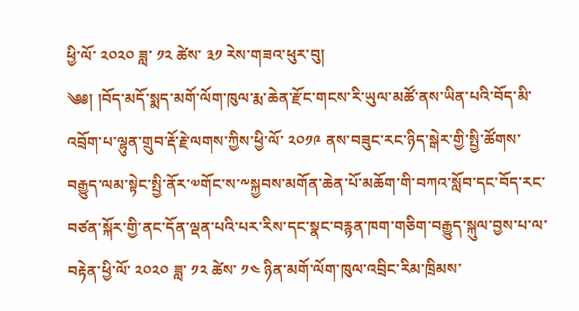ཕྱི་ལོ་ ༢༠༢༠ ཟླ་ ༡༢ ཚེས་ ༣༡ རེས་གཟའ་ཕུར་བུ།
༄༅། །བོད་མདོ་སྨད་མགོ་ལོག་ཁུལ་རྨ་ཆེན་རྫོང་གངས་རི་ཡུལ་མཚོ་ནས་ཡིན་པའི་བོད་མི་འབྲོག་པ་ལྷུན་གྲུབ་རྡོ་རྗེ་ལགས་ཀྱིས་ཕྱི་ལོ་ ༢༠༡༩ ནས་བཟུང་རང་ཉིད་སྒེར་གྱི་སྤྱི་ཚོགས་བརྒྱུད་ལམ་སྟེང་སྤྱི་ནོར་༧གོང་ས་༸སྐྱབས་མགོན་ཆེན་པོ་མཆོག་གི་བཀའ་སློབ་དང་བོད་རང་བཙན་སྐོར་གྱི་ནང་དོན་ལྡན་པའི་པར་རིས་དང་སྣང་བརྙན་ཁག་གཅིག་བརྒྱུད་སྐུལ་བྱས་པ་ལ་བརྟེན་ཕྱི་ལོ་ ༢༠༢༠ ཟླ་ ༡༢ ཚེས་ ༡༤ ཉིན་མགོ་ལོག་ཁུལ་འབྲིང་རིམ་ཁྲིམས་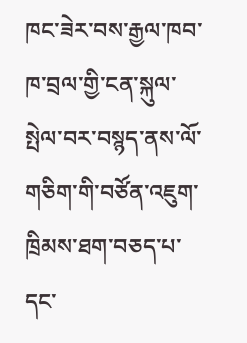ཁང་ཟེར་བས་རྒྱལ་ཁབ་ཁ་བྲལ་གྱི་ངན་སྐུལ་སྤེལ་བར་བསྙད་ནས་ལོ་གཅིག་གི་བཙོན་འཇུག་ཁྲིམས་ཐག་བཅད་པ་དང་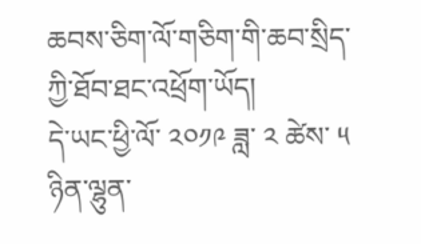ཆབས་ཅིག་ལོ་གཅིག་གི་ཆབ་སྲིད་ཀྱི་ཐོབ་ཐང་འཕྲོག་ཡོད།
དེ་ཡང་ཕྱི་ལོ་ ༢༠༡༩ ཟླ་ ༢ ཚེས་ ༥ ཉིན་ལྷུན་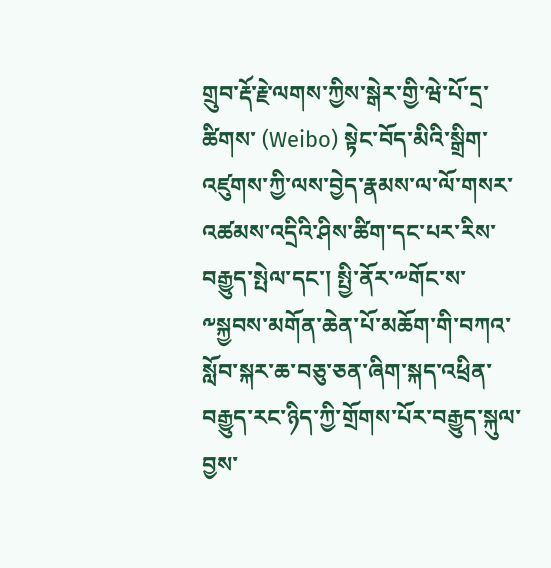གྲུབ་རྡོ་རྗེ་ལགས་ཀྱིས་སྒེར་གྱི་ཝེ་པོ་དྲ་ཚིགས་ (Weibo) སྟེང་བོད་མིའི་སྒྲིག་འཛུགས་ཀྱི་ལས་བྱེད་རྣམས་ལ་ལོ་གསར་འཚམས་འདྲིའི་ཤིས་ཚིག་དང་པར་རིས་བརྒྱུད་སྤེལ་དང་། སྤྱི་ནོར་༸གོང་ས་༸སྐྱབས་མགོན་ཆེན་པོ་མཆོག་གི་བཀའ་སློབ་སྐར་ཆ་བཅུ་ཅན་ཞིག་སྐད་འཕྲིན་བརྒྱུད་རང་ཉིད་ཀྱི་གྲོགས་པོར་བརྒྱུད་སྐུལ་བྱས་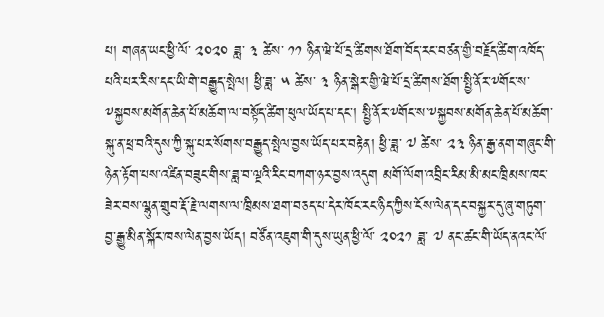པ། གཞན་ཡང་ཕྱི་ལོ་ ༢༠༢༠ ཟླ་ ༣ ཚེས་ ༡༡ ཉིན་ཝེ་པོ་དྲ་ཚིགས་ཐོག་བོད་རང་བཙན་གྱི་བརྗོད་ཚིག་འཁོད་པའི་པར་རིས་དང་ཡི་གེ་བརྒྱུད་སྤེལ། ཕྱི་ཟླ་ ༥ ཚེས་ ༣ ཉིན་སྒེར་གྱི་ཝེ་པོ་དྲ་ཚིགས་ཐོག་སྤྱི་ནོར་༸གོང་ས་༸སྐྱབས་མགོན་ཆེན་པོ་མཆོག་ལ་བསྟོད་ཚིག་ཕུལ་ཡོད་པ་དང་། སྤྱི་ནོར་༸གོང་ས་༸སྐྱབས་མགོན་ཆེན་པོ་མཆོག་སྐུ་ན་ཕྲ་བའི་དུས་ཀྱི་སྐུ་པར་སོགས་བརྒྱུད་སྤེལ་བྱས་ཡོད་པར་བརྟེན། ཕྱི་ཟླ་ ༧ ཚེས་ ༢༣ ཉིན་རྒྱ་ནག་གཞུང་གི་ཉེན་རྟོག་པས་འཛིན་བཟུང་གིས་ཟླ་བ་ལྔའི་རིང་བཀག་ཉར་བྱས་འདུག མགོ་ལོག་འབྲིང་རིམ་མི་མང་ཁྲིམས་ཁང་ཟེར་བས་ལྷུན་གྲུབ་རྡོ་རྗེ་ལགས་ལ་ཁྲིམས་ཐག་བཅད་པ་དེར་ཁོང་རང་ཉིད་ཀྱིས་ངོས་ལེན་དང་བསྐྱར་དུ་ཞུ་གཏུག་བྱ་རྒྱུ་མིན་སྐོར་ཁས་ལེན་བྱས་ཡོད། བཙོན་འཇུག་གི་དུས་ཡུན་ཕྱི་ལོ་ ༢༠༢༡ ཟླ་ ༧ ནང་ཚང་གི་ཡོད་ནའང་ལོ་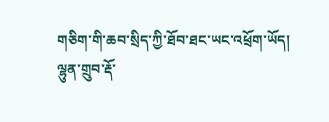གཅིག་གི་ཆབ་སྲིད་ཀྱི་ཐོབ་ཐང་ཡང་འཕྲོག་ཡོད།
ལྷུན་གྲུབ་རྡོ་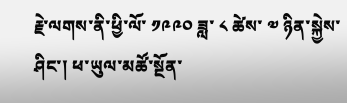རྗེ་ལགས་ནི་ཕྱི་ལོ་ ༡༩༩༠ ཟླ་ ༨ ཚེས་ ༧ ཉིན་སྐྱེས་ཤིང་། ཕ་ཡུལ་མཚོ་སྔོན་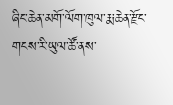ཞིང་ཆེན་མགོ་ལོག་ཁུལ་རྨ་ཆེན་རྫོང་གངས་རི་ཡུལ་ཚོ་ནས་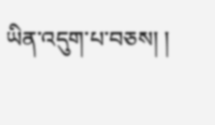ཡིན་འདུག་པ་བཅས། །